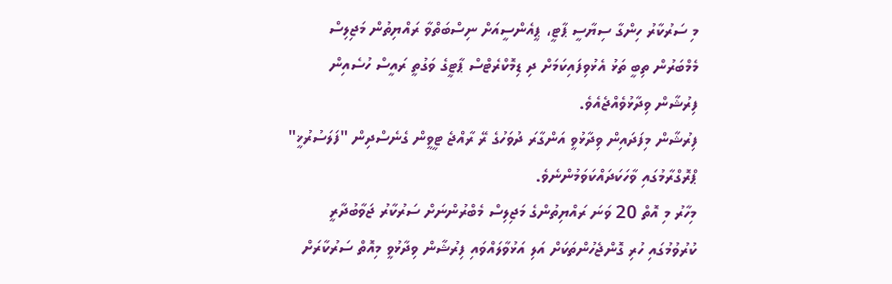މި ސަރުކާރު ހިންގާ ސިޔާސީ ޕާޓީ، ޕީއެންސީއަށް ނިސްބަތްވާ ރައްޔިތުން މަޖިލިސް މެމްބަރުން ތިބީ ތަޅު އެޅުވިފައިކަމަށް ދި ޑިމޮކްރެޓްސް ޕާޓީގެ ވަގުތީ ރައީސް ހުސެއިން ފިރުޝާން ވިދާޅުވެއްޖެއެވެ.
ފިރުޝާން މިފަދައިން ވިދާޅުވީ އަންގާރަ ދުވަހުގެ ރޭ ރާއްޖެ ޓީވީން ގެނެސްދިން "ފަލަސުރުޚީ" ޕްރޮގްރާމުގައި ވާހަކަދައްކަވަމުންނެވެ.
މިހާރު މި އޮތް 20 ވަނަ ރައްޔިތުންގެ މަޖިލިސް މެބްރުންނަށް ސަރުކާރު ޖަވާބުދާރީ ކުރުވުމުގައި ހުރި ގޮންޖެހުންތަކަށް އަލި އަޅުވާލައްވައި ފިރުޝާން ވިދާޅުވީ މިއޮތް ސަރުކާރަށް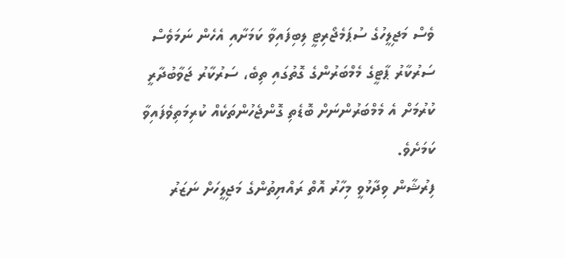ވެސް މަޖިލީހުގެ ސުޕަމެޖޯރިޓީ ލިބިފައިވާ ކަމަށާއި އެހެން ނަމަވެސް ސަރުކާރު ޕާޓީގެ މެމްބަރުންގެ ގޮތުގައި ތިބެ، ސަރުކާރު ޖަވާބުދާރީ ކުރުމަށް އެ މެމްބަރުންނަށް ބޮޑެތި ގޮންޖެހުންތަކެއް ކުރިމަތިވެފައިވާ ކަމަށެވެ.
ފިރުޝާން ވިދާޅުވީ މިހާރު އޮތް ރައްޔިތުންގެ މަޖިލީހަށް ނަޒަރު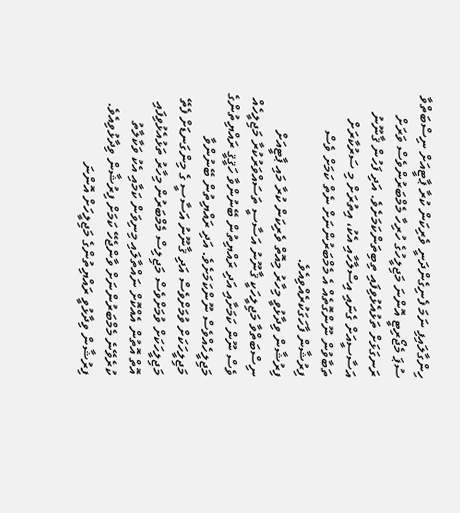ހިންގާލައިފި ނަމަ ފެނިގެންދަނީ ވެރިކަން ކުރާ ޕާޓީއަށް ނިސްބަތްވާ ސުޕަ މެޖޯރިޓީ އޮންނަ މަޖިލީހުގެ ހުރިހާ މެމްބަރުންވެސް ވަރަށް ރަނގަޅަށް ތަޅުއެޅުވިފައި ތިބިތަންކަމަށެވެ. އަދި ފަހުން ޤާނޫނު އަސާސީއަށް ގެނައި އިސްލާހާއި އެކު، އިތުރަށް މި ސަރުކާރަށް ތަބާވުން ނޫންގޮތެއް އެ މެމްބަރުންނަށް ނެތް ކަމަށް ވެސް ފިރުޝާން ފާހަގަކުރެއްވިއެވެ.
ފިރުޝާން ވިދާޅުވީ މިހާރު މިއޮތް ވެރިކަން ކުރާ މައި ޕާޓީއަށް ނިސްބަތްވާ މަޖިލީހަކީ ޤާނޫނު އަސާސީ ތަސައްވަރުކުރާ މަޖިލީހެއް ވެސް ނޫން ކަމަށާއި އަދި ރައްޔިތުން ބޭނުންވާ ހަޤީޤީ ރައްޔިތުންގެ މަޖިލީހެއްވެސް ނޫންކަމަށެވެ. އަދި ރައްޔިތުން ބޭނުންވާ މަޖިލީހަކަށް ވުމަށްވެސް އަދި ޤާނޫނު އަސާސީ ގެ މިންގަނޑަށް ފެތޭ މަޖިލީހަކަށް ވުމަށްވެސް މަޖިލިސް މެމްބަރުން މިހާރު ތަޅުއެޅުވިފައި އޮތް އޮތުން އެއްކޮށް ނައްތާލައި މިނިވަން ކަމާއި އެކު ވަކާލާތު ކުރެވޭނެ މެމްބަރުންނަށް ވާންޖެހޭ ކަމަށް ފިރުޝާން ވިދާޅުވިއެވެ.
ފިރުޝާން ވިދާޅުވީ ރައްޔިތުންގެ މަޖިލީހަށް އޮންނަ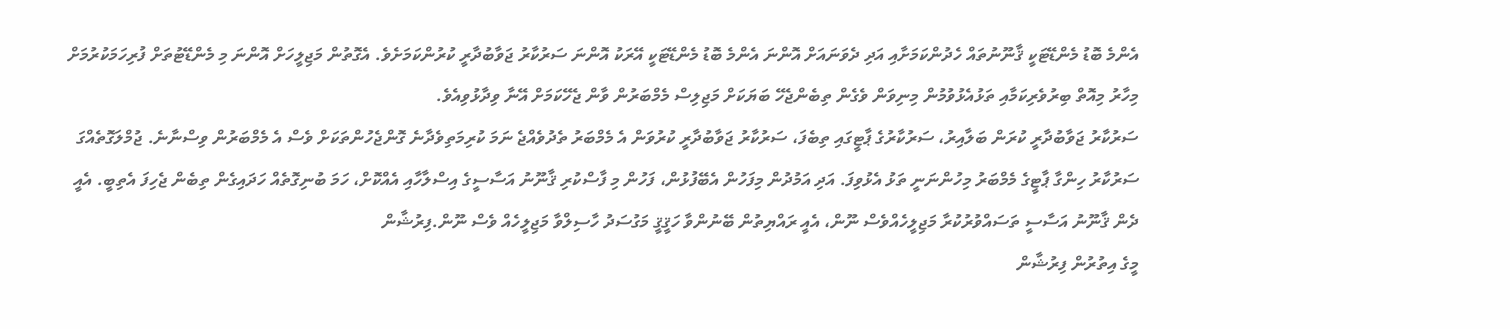އެންމެ ބޮޑު މެންޑޭޓަކީ ޤާނޫނުތައް ހެދުންކަމަށާއި އަދި ދެވަނައަށް އޮންނަ އެންމެ ބޮޑު މެންޑޭޓަކީ އޭރަކު އޮންނަ ސަރުކާރު ޖަވާބުދާރީ ކުރުންކަމަށެވެ. އެގޮތުން މަޖިލީހަށް އޮންނަ މި މެންޑޭޓުތަށް ފުރިހަމަކުރުމަށް މިހާރު މިއޮތް ބިރުވެރިކަމާއި ތަޅުއެޅުވުމުން މިނިވަން ވެގެން ތިބެންޖެހޭ ބަޔަކަށް މަޖިލިސް މެމްބަރުން ވާން ޖެހޭކަމަށް އޭނާ ވިދާޅުވިއެވެ.
ސަރުކާރު ޖަވާބުދާރީ ކުރަން ބަލާއިރު، ސަރުކާރުގެ ޕާޓީގައި ތިބެފަ، ސަރުކާރު ޖަވާބުދާރީ ކުރުވަން އެ މެމްބަރު ތެދުވެއްޖެ ނަމަ ކުރިމަތިވެދާނެ ގޮންޖެހުންތަކަށް ވެސް އެ މެމްބަރުން ވިސްނާނެ. ޖުމްލަގޮތެއްގަ ސަރުކާރު ހިންގާ ޕާޓީގެ މެމްބަރު މިހުންނަނީ ތަޅު އެޅުވިފަ. އަދި އަމުދުން މިފަހުން އެބޭފުޅުން، ފަހުން މި ފާސްކުރި ޤާނޫނު އަސާސީގެ އިސްލާހާއި އެއްކޮށް، ހަމަ ބުނިގޮތެއް ހަދައިގެން ތިބެން ޖެހިފަ އެތިބީ. އެއީ ދެން ޤާނޫނު އަސާސީ ތަސައްވުރުކުރާ މަޖިލީހެއްވެސް ނޫން، އެއީ ރައްޔިތުން ބޭނުންވާ ހަޤީޤީ މަގުސަދު ހާސިލްވާ މަޖިލީހެއް ވެސް ނޫން.ފިރުޝާން
މީގެ އިތުރުން ފިރުޝާން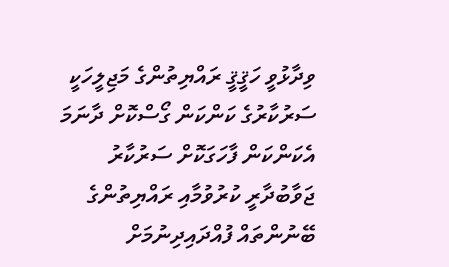ވިދާޅުވީ ހަޤީޤީ ރައްޔިތުންގެ މަޖިލީހަކީ ސަރުކާރުގެ ކަންކަން ގޯސްކޮށް ދާނަމަ އެކަންކަން ފާހަގަކޮށް ސަރުކާރު ޖަވާބުދާރީ ކުރުވުމާއި ރައްޔިތުންގެ ބޭނުންތައް ފުއްދައިދިނުމަށް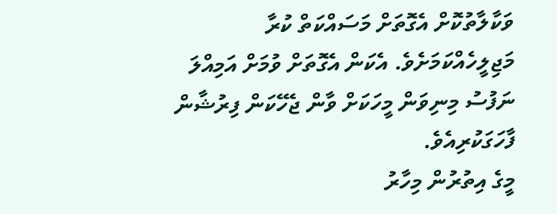ވަކާލާތުކޮށް އެގޮތަށް މަސައްކަތް ކުރާ މަޖިލީހެއްކަމަށެވެ. އެކަން އެގޮތަށް ވުމަށް އަމިއްލަ ނަފުސު މިނިވަން މީހަކަށް ވާން ޖެހޭކަން ފިރުޝާން ފާހަގަކުރިއެވެ.
މީގެ އިތުރުން މިހާރު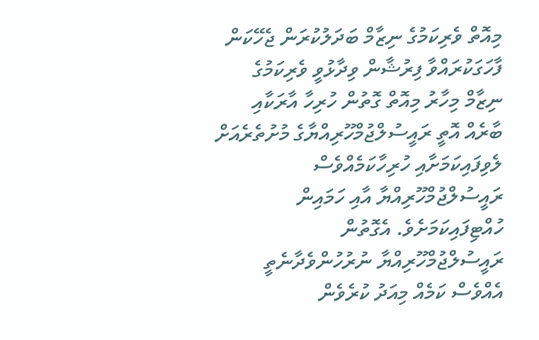މިއޮތް ވެރިކަމުގެ ނިޒާމް ބަދަލުކުރަން ޖެހޭކަން ފާހަގަކުރައްވާ ފިރުޝާން ވިދާޅުވީ ވެރިކަމުގެ ނިޒާމް މިހާރު މިއޮތް ގޮތުން ހުރިހާ އާރަކާއި ބާރެއް އޮތީ ރައީސުލްޖުމްހޫރިއްޔާގެ މުށުތެރެއަށް ލެވިފައިކަމަށާއި ހުރިހާކަމެއްވެސް ރައީސުލްޖުމްހޫރިއްޔާ އާއި ހަމައިން ހުއްޓިފައިކަމަށެވެ. އެގޮތުން ރައީސުލްޖުމްހޫރިއްޔާ ނުރުހުންވެދާނެތީ އެއްވެސް ކަމެއް މިއަދު ކުރެވެން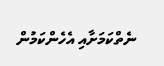ނެތްކަމަށާއި އެހެންކަމުން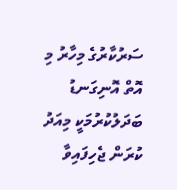ސަރުކާރުގެ މިހާރު މި އޮތް އޮނިގަނޑު ބަދަލުކުރުމަކީ މިއަދު ކުރަން ޖެހިފައިވާ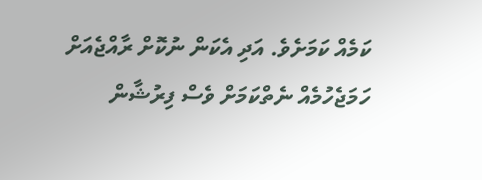ކަމެއް ކަމަށެވެ. އަދި އެކަން ނުކޮށް ރާއްޖެއަށް ހަމަޖެހުމެއް ނެތްކަމަށް ވެސް ފިރުޝާން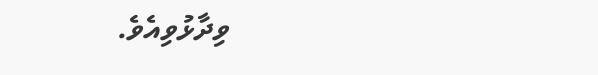ވިދާޅުވިއެވެ.